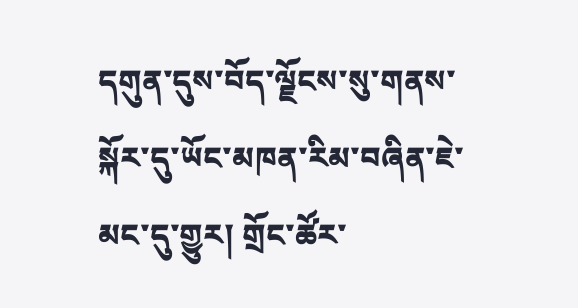དགུན་དུས་བོད་ལྗོངས་སུ་གནས་སྐོར་དུ་ཡོང་མཁན་རིམ་བཞིན་ཇེ་མང་དུ་གྱུར། གྲོང་ཚོར་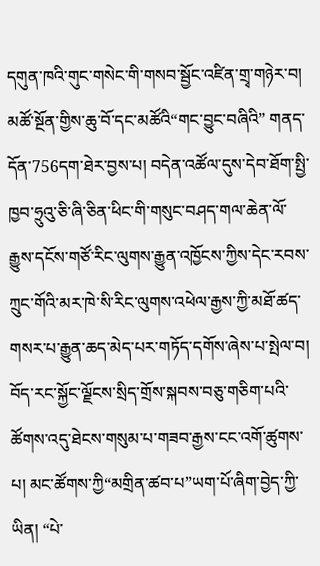དགུན་ཁའི་གུང་གསེང་གི་གསབ་སྦྱོང་འཛིན་གྲྭ་གཉེར་བ། མཚོ་སྔོན་གྱིས་ཆུ་བོ་དང་མཚོའི“གང་བྱུང་བཞིའི” གནད་དོན་756དག་ཐེར་བྱས་པ། བདེན་འཚོལ་དུས་དེབ་ཐོག་སྤྱི་ཁྱབ་ཧྲུའུ་ཅི་ཞི་ཅིན་ཕིང་གི་གསུང་བཤད་གལ་ཆེན་ལོ་རྒྱུས་དངོས་གཙོ་རིང་ལུགས་རྒྱུན་འཁྱོངས་ཀྱིས་དེང་རབས་ཀྲུང་གོའི་མར་ཁེ་སི་རིང་ལུགས་འཕེལ་རྒྱས་ཀྱི་མཐོ་ཚད་གསར་པ་རྒྱུན་ཆད་མེད་པར་གཏོད་དགོས་ཞེས་པ་སྤེལ་བ། བོད་རང་སྐྱོང་ལྗོངས་སྲིད་གྲོས་སྐབས་བཅུ་གཅིག་པའི་ཚོགས་འདུ་ཐེངས་གསུམ་པ་གཟབ་རྒྱས་ངང་འགོ་ཚུགས་པ། མང་ཚོགས་ཀྱི“མགྲིན་ཚབ་པ”ཡག་པོ་ཞིག་བྱེད་ཀྱི་ཡིན། “པེ་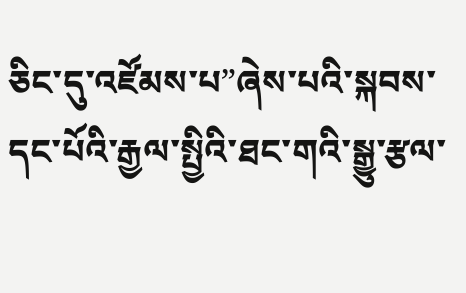ཅིང་དུ་འཛོམས་པ”ཞེས་པའི་སྐབས་དང་པོའི་རྒྱལ་སྤྱིའི་ཐང་གའི་སྒྱུ་རྩལ་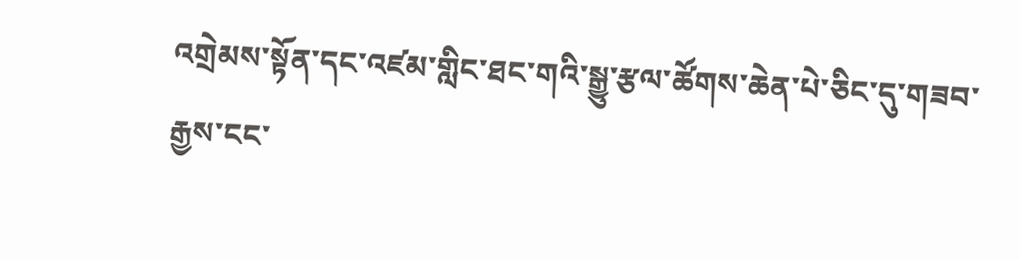འགྲེམས་སྟོན་དང་འཛམ་གླིང་ཐང་གའི་སྒྱུ་རྩལ་ཚོགས་ཆེན་པེ་ཅིང་དུ་གཟབ་རྒྱས་ངང་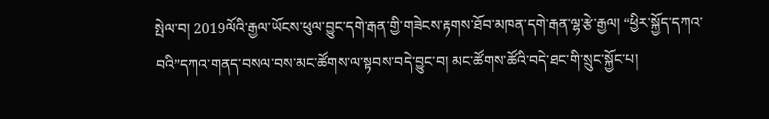སྤེལ་བ། 2019ལོའི་རྒྱལ་ཡོངས་ཕུལ་བྱུང་དགེ་རྒན་གྱི་གཟེངས་རྟགས་ཐོབ་མཁན་དགེ་རྒན་ལྷ་རྩེ་རྒྱལ། “ཕྱིར་སྐྱོད་དཀའ་བའི”དཀའ་གནད་བསལ་བས་མང་ཚོགས་ལ་སྟབས་བདེ་བྱུང་བ། མང་ཚོགས་ཚོའི་བདེ་ཐང་གི་སྲུང་སྐྱོང་པ།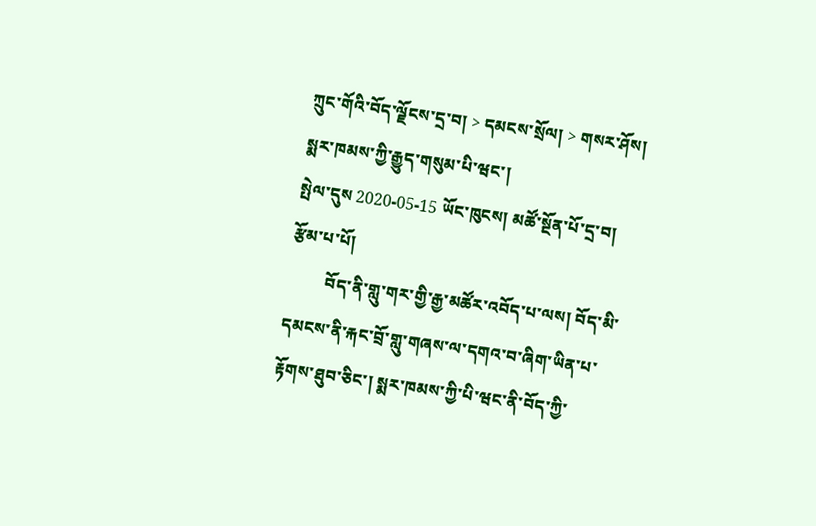ཀྲུང་གོའི་བོད་ལྗོངས་དྲ་བ། > དམངས་སྲོལ། > གསར་ཤོས།
སྨར་ཁམས་ཀྱི་རྒྱུད་གསུམ་པི་ཝང་།
སྤེལ་དུས 2020-05-15 ཡོང་ཁུངས། མཚོ་སྔོན་པོ་དྲ་བ། རྩོམ་པ་པོ།
         བོད་ནི་གླུ་གར་གྱི་རྒྱ་མཚོར་འབོད་པ་ལས། བོད་མི་དམངས་ནི་རྐང་བྲོ་གླུ་གཞས་ལ་དགའ་བ་ཞིག་ཡིན་པ་རྟོགས་ཐུབ་ཅིང་། སྨར་ཁམས་ཀྱི་པི་ཝང་ནི་བོད་ཀྱི་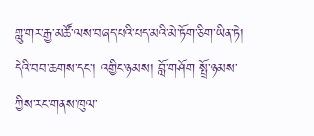གླུ་གར་རྒྱ་མཚོ་ལས་བཞད་པའི་པད་མའི་མེ་ཏོག་ཅིག་ཡིན་ཏེ། དེའི་བབ་ཆགས་དང་། འགྱིང་ཉམས། བློ་གཤོག སྤྲོ་ཉམས་ཀྱིས་རང་གནས་ཁུལ་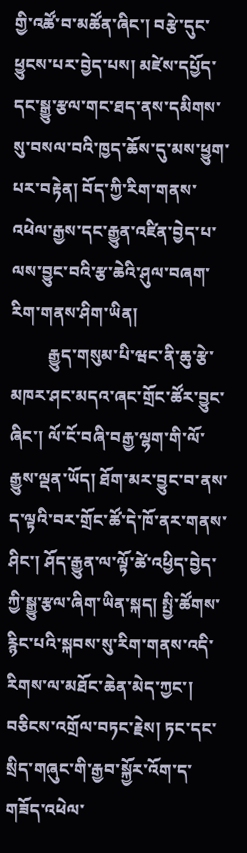གྱི་འཚོ་བ་མཚོན་ཞིང་། བརྩེ་དུང་ཕྱུངས་པར་བྱེད་པས། མཛེས་དཔྱོད་དང་སྒྱུ་རྩལ་གང་ཐད་ནས་དམིགས་སུ་བསལ་བའི་ཁྱད་ཆོས་དུ་མས་ཕྱུག་པར་བརྟེན། བོད་ཀྱི་རིག་གནས་འཕེལ་རྒྱས་དང་རྒྱུན་འཛིན་བྱེད་པ་ལས་བྱུང་བའི་རྩ་ཆེའི་ཤུལ་བཞག་རིག་གནས་ཤིག་ཡིན།
         རྒྱུད་གསུམ་པི་ཝང་ནི་ཆུ་རྩེ་མཁར་ཤང་མདའ་ཞང་གྲོང་ཚོར་བྱུང་ཞིང་། ལོ་ངོ་བཞི་བརྒྱ་ལྷག་གི་ལོ་རྒྱུས་ལྡན་ཡོད། ཐོག་མར་བྱུང་བ་ནས་ད་ལྟའི་བར་གྲོང་ཚོ་དེ་ཁོ་ནར་གནས་ཤིང་། ཤོད་རྒྱུན་ལ་ལྟོ་ཚེ་འཕྱིད་བྱེད་ཀྱི་སྒྱུ་རྩལ་ཞིག་ཡིན་སྐད། སྤྱི་ཚོགས་རྙིང་པའི་སྐབས་སུ་རིག་གནས་འདི་རིགས་ལ་མཐོང་ཆེན་མེད་ཀྱང་། བཅིངས་འགྲོལ་བཏང་རྗེས། ཏང་དང་སྲིད་གཞུང་གི་རྒྱབ་སྐྱོར་འོག་ད་གཟོད་འཕེལ་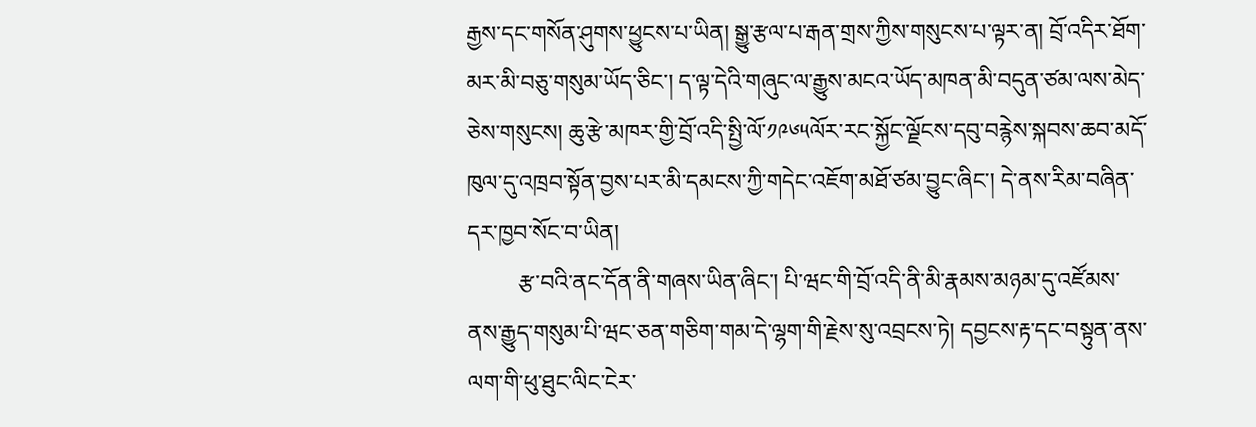རྒྱས་དང་གསོན་ཤུགས་ཕྱུངས་པ་ཡིན། སྒྱུ་རྩལ་པ་རྒན་གྲས་ཀྱིས་གསུངས་པ་ལྟར་ན། བྲོ་འདིར་ཐོག་མར་མི་བཅུ་གསུམ་ཡོད་ཅིང་། ད་ལྟ་དེའི་གཞུང་ལ་རྒྱུས་མངའ་ཡོད་མཁན་མི་བདུན་ཙམ་ལས་མེད་ཅེས་གསུངས། ཆུ་རྩེ་མཁར་གྱི་བྲོ་འདི་སྤྱི་ལོ་༡༩༦༥ལོར་རང་སྐྱོང་ལྗོངས་དབུ་བརྙེས་སྐབས་ཆབ་མདོ་ཁུལ་དུ་འཁྲབ་སྟོན་བྱས་པར་མི་དམངས་ཀྱི་གདེང་འཇོག་མཐོ་ཙམ་བྱུང་ཞིང་། དེ་ནས་རིམ་བཞིན་དར་ཁྱབ་སོང་བ་ཡིན།
         རྩ་བའི་ནང་དོན་ནི་གཞས་ཡིན་ཞིང་། པི་ཝང་གི་བྲོ་འདི་ནི་མི་རྣམས་མཉམ་དུ་འཛོམས་ནས་རྒྱུད་གསུམ་པི་ཝང་ཅན་གཅིག་གམ་དེ་ལྷག་གི་རྗེས་སུ་འབྲངས་ཏེ། དབྱངས་རྟ་དང་བསྟུན་ནས་ལག་གི་ཕུ་ཐུང་ལིང་ངེར་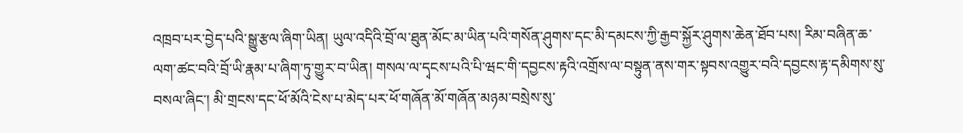འཁྲབ་པར་བྱེད་པའི་སྒྱུ་རྩལ་ཞིག་ཡིན། ཡུལ་འདིའི་བྲོ་ལ་ཐུན་མོང་མ་ཡིན་པའི་གསོན་ཤུགས་དང་མི་དམངས་ཀྱི་རྒྱབ་སྐྱོར་ཤུགས་ཆེན་ཐོབ་པས། རིམ་བཞིན་ཆ་ལག་ཚང་བའི་བྲོ་ཡི་རྣམ་པ་ཞིག་ཏུ་གྱུར་བ་ཡིན། གསལ་ལ་དྭངས་པའི་པི་ཝང་གི་དབྱངས་རྟའི་འགྲོས་ལ་བསྟུན་ནས་གར་སྟབས་འགྱུར་བའི་དབྱངས་རྟ་དམིགས་སུ་བསལ་ཞིང་། མི་གྲངས་དང་ཕོ་མོའི་ངེས་པ་མེད་པར་ཕོ་གཞོན་མོ་གཞོན་མཉམ་བསྲེས་སུ་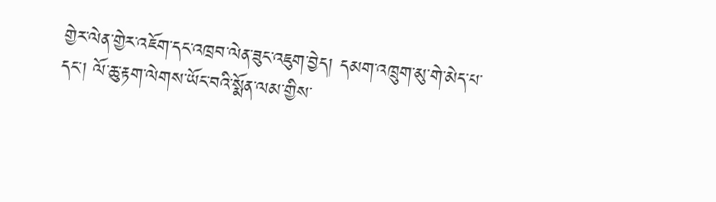གྱེར་ལེན་གྱེར་འཇོག་དང་འཁྲབ་ལེན་ཟུང་འཇུག་བྱེད། དམག་འཁྲུག་མུ་གེ་མེད་པ་དང་། ལོ་ཆུ་རྟག་ལེགས་ཡོང་བའི་སྨོན་ལམ་གྱིས་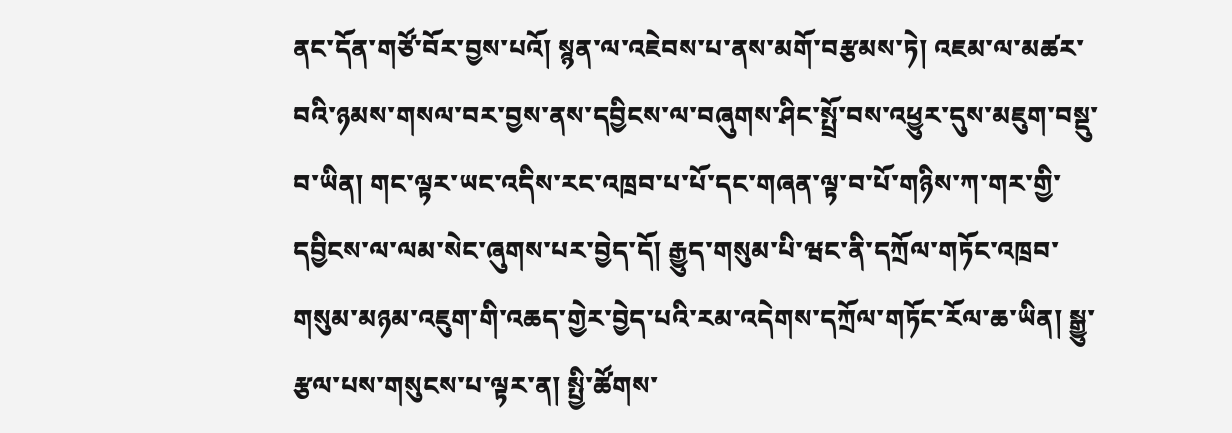ནང་དོན་གཙོ་བོར་བྱས་པའོ། སྙན་ལ་འཇེབས་པ་ནས་མགོ་བརྩམས་ཏེ། འཇམ་ལ་མཚར་བའི་ཉམས་གསལ་བར་བྱས་ནས་དབྱིངས་ལ་བཞུགས་ཤིང་སྤྲོ་བས་འཕྱུར་དུས་མཇུག་བསྡུ་བ་ཡིན། གང་ལྟར་ཡང་འདིས་རང་འཁྲབ་པ་པོ་དང་གཞན་ལྟ་བ་པོ་གཉིས་ཀ་གར་གྱི་དབྱིངས་ལ་ལམ་སེང་ཞུགས་པར་བྱེད་དོ། རྒྱུད་གསུམ་པི་ཝང་ནི་དཀྲོལ་གཏོང་འཁྲབ་གསུམ་མཉམ་འཇུག་གི་འཆད་གྱེར་བྱེད་པའི་རམ་འདེགས་དཀྲོལ་གཏོང་རོལ་ཆ་ཡིན། སྒྱུ་རྩལ་པས་གསུངས་པ་ལྟར་ན། སྤྱི་ཚོགས་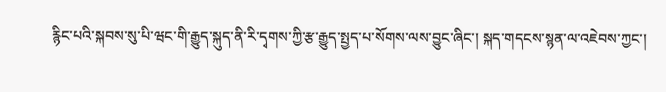རྙིང་པའི་སྐབས་སུ་པི་ཝང་གི་རྒྱུད་སྐུད་ནི་རི་དྭགས་ཀྱི་རྩ་རྒྱུད་སྤྱད་པ་སོགས་ལས་བྱུང་ཞིང་། སྐད་གདངས་སྙན་ལ་འཇེབས་ཀྱང་།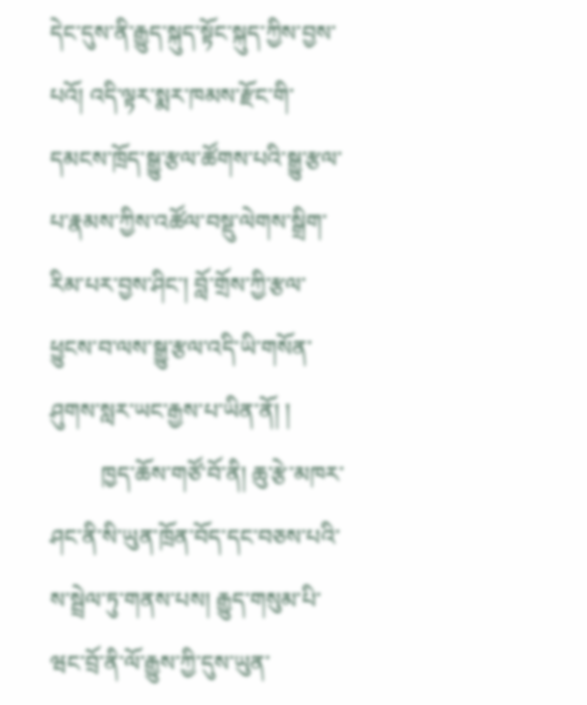དེང་དུས་ནི་རྒྱུད་སྐུད་སྟོང་སྐུད་ཀྱིས་བྱས་པའོ། འདི་ལྟར་སྨར་ཁམས་རྫོང་གི་དམངས་ཁྲོད་སྒྱུ་རྩལ་ཚོགས་པའི་སྒྱུ་རྩལ་པ་རྣམས་ཀྱིས་འཚོལ་བསྡུ་ལེགས་སྒྲིག་རིམ་པར་བྱས་ཤིང་། བློ་གྲོས་ཀྱི་རྩལ་ཕྱུངས་བ་ལས་སྒྱུ་རྩལ་འདི་ཡི་གསོན་ཤུགས་སླར་ཡང་རྒྱས་པ་ཡིན་ནོ། །
         ཁྱད་ཆོས་གཙོ་བོ་ནི། ཆུ་རྩེ་མཁར་ཤང་ནི་སི་ཡུན་ཁྲོན་བོད་དང་བཅས་པའི་ས་སྦྲེལ་ཏུ་གནས་པས། རྒྱུད་གསུམ་པི་ཝང་བྲོ་ནི་ལོ་རྒྱུས་ཀྱི་དུས་ཡུན་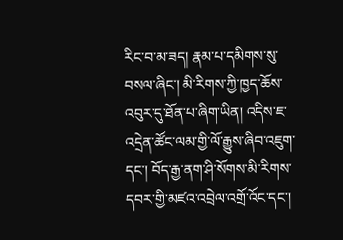རིང་བ་མ་ཟད། རྣམ་པ་དམིགས་སུ་བསལ་ཞིང་། མི་རིགས་ཀྱི་ཁྱད་ཆོས་འབུར་དུ་ཐོན་པ་ཞིག་ཡིན། འདིས་ཇ་འདྲེན་ཚོང་ལམ་གྱི་ལོ་རྒྱུས་ཞིབ་འཇུག་དང་། བོད་རྒྱ་ནག་ཤི་སོགས་མི་རིགས་དབར་གྱི་མཛའ་འབྲེལ་འགྲོ་འོང་དང་།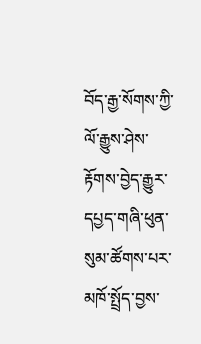བོད་རྒྱ་སོགས་ཀྱི་ལོ་རྒྱུས་ཤེས་རྟོགས་བྱེད་རྒྱུར་དཔྱད་གཞི་ཕུན་སུམ་ཚོགས་པར་མཁོ་སྤྲོད་བྱས་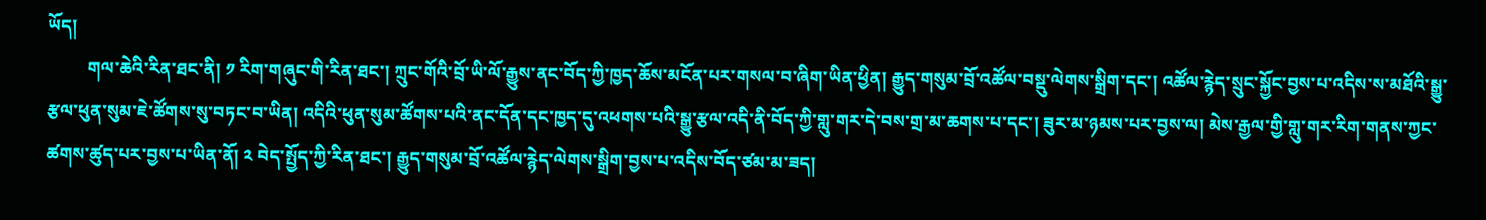ཡོད།
         གལ་ཆེའི་རིན་ཐང་ནི། ༡ རིག་གཞུང་གི་རིན་ཐང་། ཀྲུང་གོའི་བྲོ་ཡི་ལོ་རྒྱུས་ནང་བོད་ཀྱི་ཁྱད་ཆོས་མངོན་པར་གསལ་བ་ཞིག་ཡིན་ཕྱིན། རྒྱུད་གསུམ་བྲོ་འཚོལ་བསྡུ་ལེགས་སྒྲིག་དང་། འཚོལ་རྙེད་སྲུང་སྐྱོང་བྱས་པ་འདིས་ས་མཐོའི་སྒྱུ་རྩལ་ཕུན་སུམ་ཇེ་ཚོགས་སུ་བཏང་བ་ཡིན། འདིའི་ཕུན་སུམ་ཚོགས་པའི་ནང་དོན་དང་ཁྱད་དུ་འཕགས་པའི་སྒྱུ་རྩལ་འདི་ནི་བོད་ཀྱི་གླུ་གར་དེ་བས་གྲ་མ་ཆགས་པ་དང་། ཟུར་མ་ཉམས་པར་བྱས་ལ། མེས་རྒྱལ་གྱི་གླུ་གར་རིག་གནས་ཀྱང་ཚགས་ཚུད་པར་བྱས་པ་ཡིན་ནོ། ༢ བེད་སྤྱོད་ཀྱི་རིན་ཐང་། རྒྱུད་གསུམ་བྲོ་འཚོལ་རྙེད་ལེགས་སྒྲིག་བྱས་པ་འདིས་བོད་ཙམ་མ་ཟད།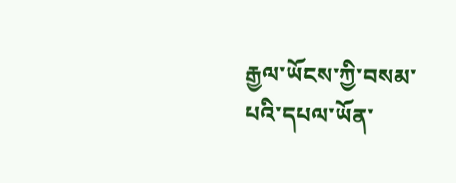རྒྱལ་ཡོངས་ཀྱི་བསམ་པའི་དཔལ་ཡོན་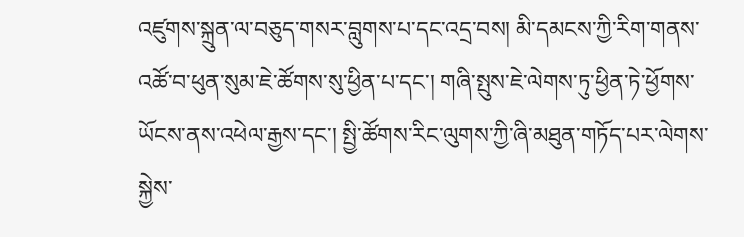འཛུགས་སྐྲུན་ལ་བཅུད་གསར་བླུགས་པ་དང་འདྲ་བས། མི་དམངས་ཀྱི་རིག་གནས་འཚོ་བ་ཕུན་སུམ་ཇེ་ཚོགས་སུ་ཕྱིན་པ་དང་། གཞི་སྤུས་ཇེ་ལེགས་ཏུ་ཕྱིན་ཏེ་ཕྱོགས་ཡོངས་ནས་འཕེལ་རྒྱས་དང་། སྤྱི་ཚོགས་རིང་ལུགས་ཀྱི་ཞི་མཐུན་གཏོད་པར་ལེགས་སྐྱེས་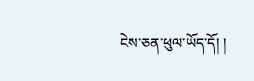ངེས་ཅན་ཕུལ་ཡོད་དོ། །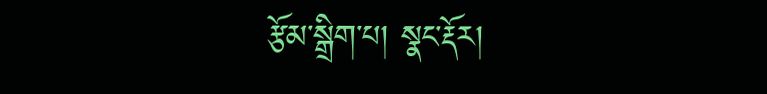རྩོམ་སྒྲིག་པ། སྣང་རྡོར།